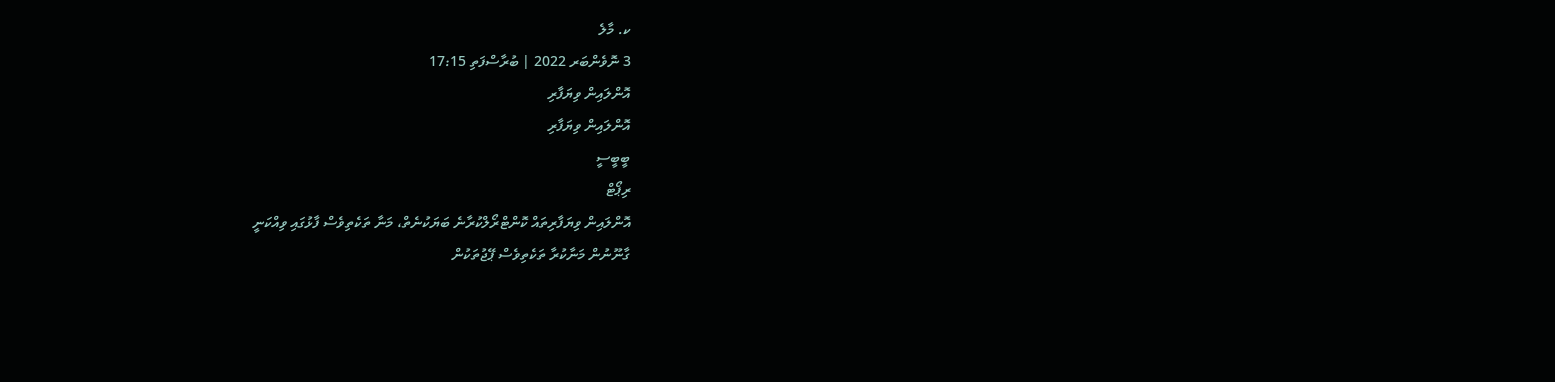ކ. މާލެ
3 ނޮވެންބަރ 2022 | ބުރާސްފަތި 17:15
އޮންލައިން ވިޔަފާރި
އޮންލައިން ވިޔަފާރި
ބީބީސީ
ރިޕޯޓް
އޮންލައިން ވިޔަފާރިތައް ކޮންޓްރޯލްކުރާނެ ބަޔަކުނެތް، މަނާ ތަކެތިވެސް ފާޅުގައި ވިއްކަނީ
ގާނޫނުން މަނާކުރާ ތަކެތިވެސް ޕޭޖުތަކުން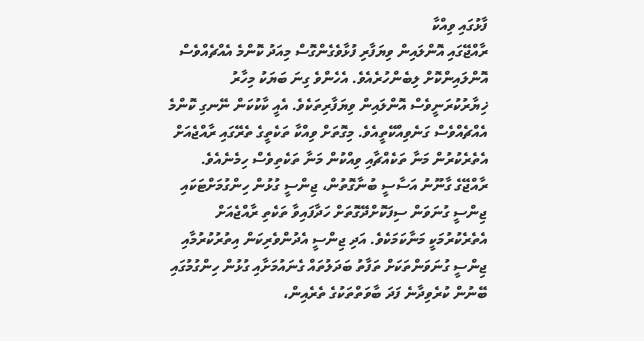ފާޅުގައި ވިއްކާ
ރާއްޖޭގައި އޮންލައިން ވިޔަފާރި ފުޅާވެގެންގޮސް މިއަދު ކޮންމެ އެއްޗެއްވެސް އޮންލައިންކޮށް ލިބެންހުރެއެވެ. އެހެންވެ ގިނަ ބަޔަކު މިހާރު ޚިޔާރުކުރަނީވެސް އޮންލައިން ވިޔަފާރިތަކެވެ. އެއީ ކާކުކަން ނޭނގި ކޮންމެ އެއްޗެއްވެސް ގަނެވިއްކޭތީއެވެ. މިގޮތަށް ވިއްކާ ތަކެތީގެ ތެރޭގައި ރާއްޖެއަށް އެތެރެކުރުން މަނާ ތަކެއްޗާއި ވިއްކުން މަނާ ތަކެތިވެސް ހިމެނެއެވެ.
ރާއްޖޭގެ ގާނޫނު އަސާސީ ބުނާގޮތުން، ޖިންސީ ގުޅުން ހިންގުމަށްޓަކައި ޖިންސީ ގުނަވަން ސިފަކޮށްދޭގޮތަށް ހަދާފައިވާ ތަކެތި ރާއްޖެއަށް އެތެރެކުރުމަކީ މަނާކަމަކެވެ. އަދި ޖިންސީ އެދުންވެރިކަން އިތުރުކުރުމާއި ޖިންސީ ގުނަވަންތަކަށް ތަފާތު ބަދަލުތައް ގެނައުމަށާއި ގުޅުން ހިންގުމުގައި ބޭނުން ކުރެވިދާނެ ފަދަ ބާވަތްތަކުގެ ތެރެއިން،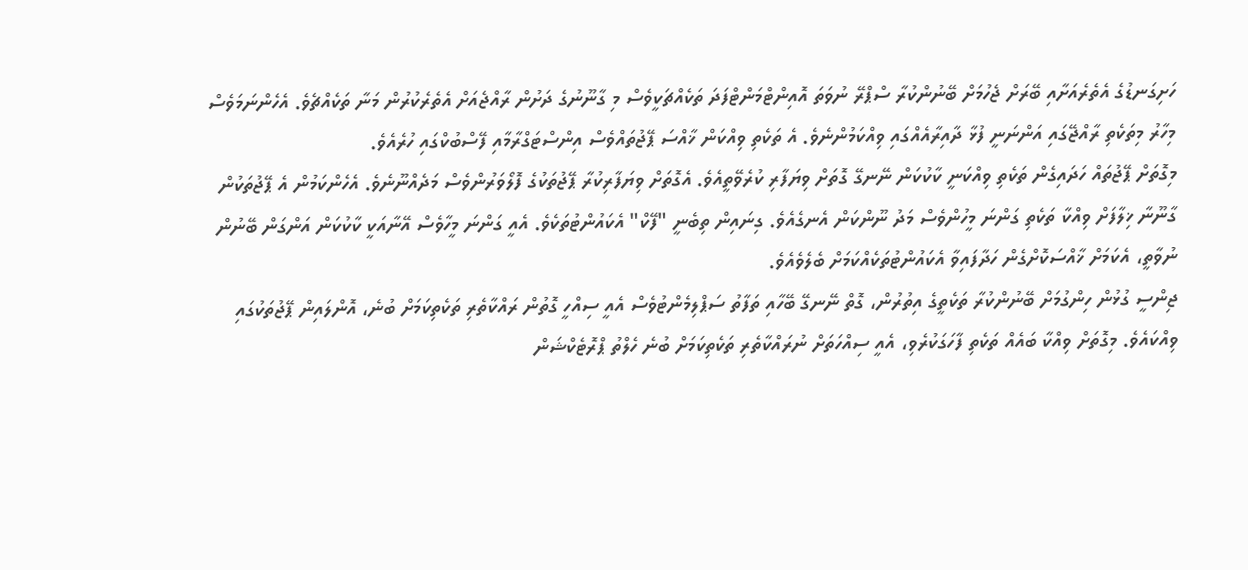ހަށިގަނޑުގެ އެތެރެއަށާއި ބޭރަށް ޖެހުމަށް ބޭނުންކުރާ ސްޕްރޭ ނުވަތަ އޮއިންޓްމަންޓްފަދަ ތަކެއްޗަކީވެސް މި ގާނޫނުގެ ދަށުން ރާއްޖެއަށް އެތެރެކުރުން މަނާ ތަކެއްޗެވެ. އެހެންނަމަވެސް މިހާރު މިތަކެތި ރާއްޖޭގައި އަންނަނީ ފުޅާ ދާއިރާއެއްގައި ވިއްކަމުންނެވެ. އެ ތަކެތި ވިއްކަން ޚާއްސަ ޕޭޖުތައްވެސް އިންސްޓަގްރާމާއި ފޭސްބުކްގައި ހުރެއެވެ.
މިގޮތަށް ޕޭޖުތައް ހަދައިގެން ތަކެތި ވިއްކަނީ ކާކުކަން ނޭނގޭ ގޮތަށް ވިޔަފާރި ކުރެވޭތީއެވެ. އެގޮތަށް ވިޔަފާރިކުރާ ޕޭޖުތަކުގެ ފޮލޯވަރުންވެސް މަދެއްނޫނެވެ. އެހެންކަމުން އެ ޕޭޖުތަކުން ގާނޫނާ ޚިލާފަށް ވިއްކާ ތަކެތި ގަންނަ މީހުންވެސް މަދު ނޫންކަން އެނގެއެވެ. ގިނައިން ތިބެނީ "ފޭކް" އެކައުންޓުތަކެވެ. އެއީ ގަންނަ މީހާވެސް އޭނާއަކީ ކާކުކަން އަންގަން ބޭނުން ނުވާތީ، އެކަމަށް ޚާއްސަކޮށްގެން ހަދާފައިވާ އެކައުންޓުތަކެއްކަމަށް ބެލެވެއެވެ.
ޖިންސީ ގުޅުން ހިންގުމަށް ބޭނުންކުރާ ތަކެތީގެ އިތުރުން، ގޮތް ނޭނގޭ ބޭހާއި ތަފާތު ސަޕްލިމެންޓުވެސް އެއީ ސިއްހީ ގޮތުން ރައްކާތެރި ތަކެތިކަމަށް ބުނެ، އޮންލައިން ޕޭޖުތަކުގައި ވިއްކައެވެ. މިގޮތަށް ވިއްކާ ބައެއް ތަކެތި ފާހަގަކުރެވި، އެއީ ސިއްހަތަށް ނުރައްކާތެރި ތަކެތިކަމަށް ބުނެ ހެލްތު ޕްރޮޓެކްޝަން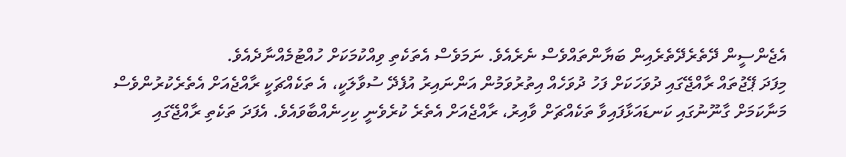އެޖެންސީން ދޭތެރެދޭތެރެއިން ބަޔާންތައްވެސް ނެރެއެވެ. ނަމަވެސް އެތަކެތި ވިއްކުމަކަށް ހުއްޓުމެއްނާދެއެވެ.
މިފަދަ ޕޭޖުތައް ރާއްޖޭގައި ދުވަހަކަށް ފަހު ދުވަހެއް އިތުރުވަމުން އަންނައިރު އުފެދޭ ސުވާލަކީ، އެ ތަކެއްޗަކީ ރާއްޖެއަށް އެތެރެކުރުންވެސް މަނާކަމަށް ގާނޫނުގައި ކަނޑައަޅާފައިވާ ތަކެއްޗަށް ވާއިރު، ރާއްޖެއަށް އެތެރެ ކުރެވެނީ ކިހިނެއްބާވައެވެ. އެފަދަ ތަކެތި ރާއްޖޭގައި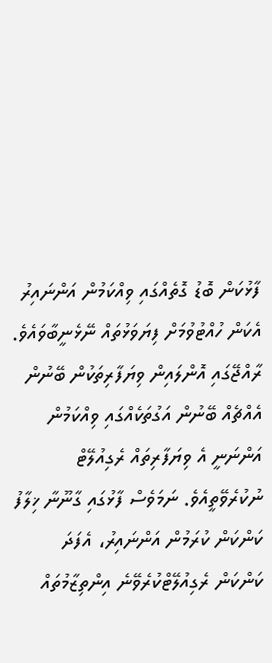ފާޅުކަން ބޮޑު ގޮތެއްގައި ވިއްކަމުން އަންނައިރު އެކަން ހުއްޓުވުމަށް ފިޔަވަޅުތައް ނޭޅެނީބާވައެވެ.
ރާއްޖޭގައި އޮންލައިން ވިޔަފާރިތަކުން ބޭނުން އެއްޗެއް ބޭނުން އަގުތަކެއްގައި ވިއްކަމުން އަންނަނީ އެ ވިޔަފާރިތައް ރެގިއުލޭޓް ނުކުރެވޭތީއެވެ. ނަމަވެސް ފާޅުގައި ގާނޫނާ ޚިލާފު ކަންކަން ކުރަމުން އަންނައިރު، އެފަދަ ކަންކަން ރެގިއުލޭޓްކުރެވޭނެ އިންތިޒާމުތައް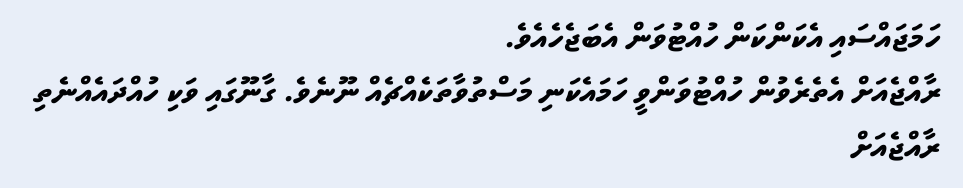ހަމަޖައްސައި އެކަންކަން ހުއްޓުވަން އެބަޖެހެއެވެ.
ރާއްޖެއަށް އެތެރެވުން ހުއްޓުވަންވީ ހަމައެކަނި މަސްތުވާތަކެއްޗެއް ނޫނެވެ. ގާނޫގައި ވަކި ހުއްދައެއްނެތި ރާއްޖެއަށް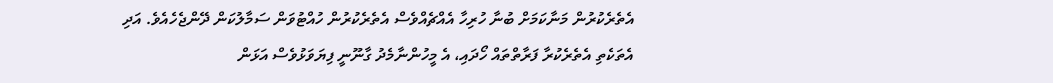އެތެރެކުރުން މަނާކަމަށް ބުނާ ހުރިހާ އެއްޗެއްވެސް އެތެރެކުރުން ހުއްޓުވަން ސަމާލުކަން ދޭންޖެހެއެވެ. އަދި އެތަކެތި އެތެރެކުރާ ފަރާތްތައް ހޯދައި، އެ މީހުންނާމެދު ގާނޫނީ ފިޔަވަޅުވެސް އަޅަން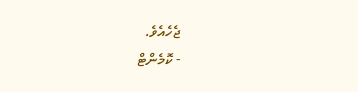ޖެހެއެވެ.
- ކޮމެންޓް